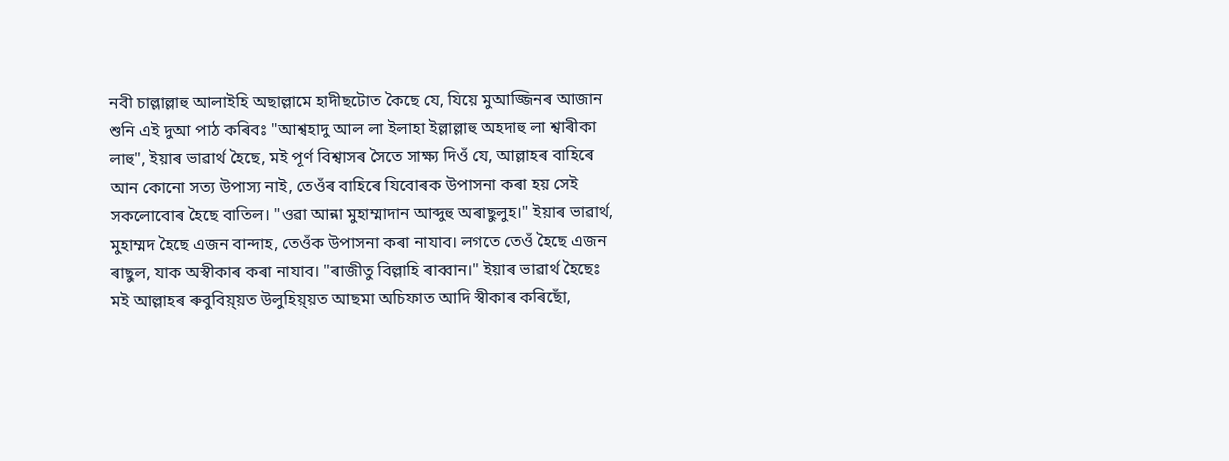নবী চাল্লাল্লাহু আলাইহি অছাল্লামে হাদীছটোত কৈছে যে, যিয়ে মুআজ্জিনৰ আজান শুনি এই দুআ পাঠ কৰিবঃ "আশ্বহাদু আল লা ইলাহা ইল্লাল্লাহু অহদাহু লা শ্বাৰীকা লাহু", ইয়াৰ ভাৱাৰ্থ হৈছে, মই পূৰ্ণ বিশ্বাসৰ সৈতে সাক্ষ্য দিওঁ যে, আল্লাহৰ বাহিৰে আন কোনো সত্য উপাস্য নাই, তেওঁৰ বাহিৰে যিবোৰক উপাসনা কৰা হয় সেই সকলোবোৰ হৈছে বাতিল। "ওৱা আন্না মুহাম্মাদান আব্দুহু অৰাছুলুহ।" ইয়াৰ ভাৱাৰ্থ, মুহাম্মদ হৈছে এজন বান্দাহ, তেওঁক উপাসনা কৰা নাযাব। লগতে তেওঁ হৈছে এজন ৰাছুল, যাক অস্বীকাৰ কৰা নাযাব। "ৰাজীতু বিল্লাহি ৰাব্বান।" ইয়াৰ ভাৱাৰ্থ হৈছেঃ মই আল্লাহৰ ৰুবুবিয়্য়ত উলুহিয়্য়ত আছমা অচিফাত আদি স্বীকাৰ কৰিছোঁ,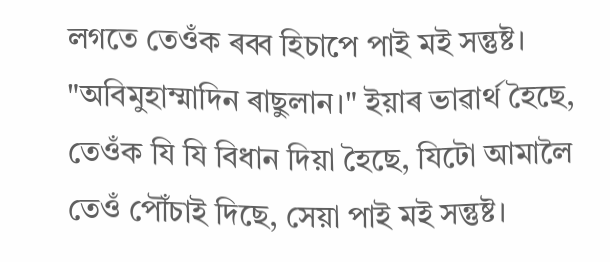লগতে তেওঁক ৰব্ব হিচাপে পাই মই সন্তুষ্ট। "অবিমুহাম্মাদিন ৰাছুলান।" ইয়াৰ ভাৱাৰ্থ হৈছে, তেওঁক যি যি বিধান দিয়া হৈছে, যিটো আমালৈ তেওঁ পৌঁচাই দিছে, সেয়া পাই মই সন্তুষ্ট।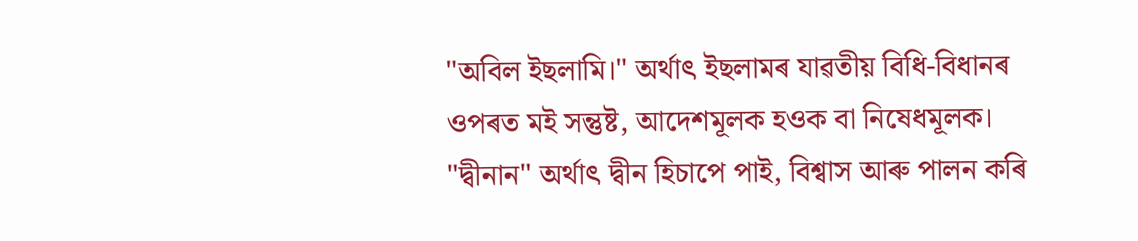"অবিল ইছলামি।" অৰ্থাৎ ইছলামৰ যাৱতীয় বিধি-বিধানৰ ওপৰত মই সন্তুষ্ট, আদেশমূলক হওক বা নিষেধমূলক। "দ্বীনান" অৰ্থাৎ দ্বীন হিচাপে পাই, বিশ্বাস আৰু পালন কৰি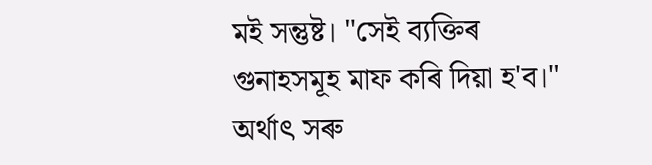মই সন্তুষ্ট। "সেই ব্যক্তিৰ গুনাহসমূহ মাফ কৰি দিয়া হ'ব।" অৰ্থাৎ সৰু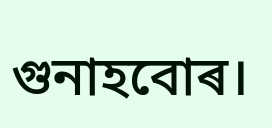গুনাহবোৰ।